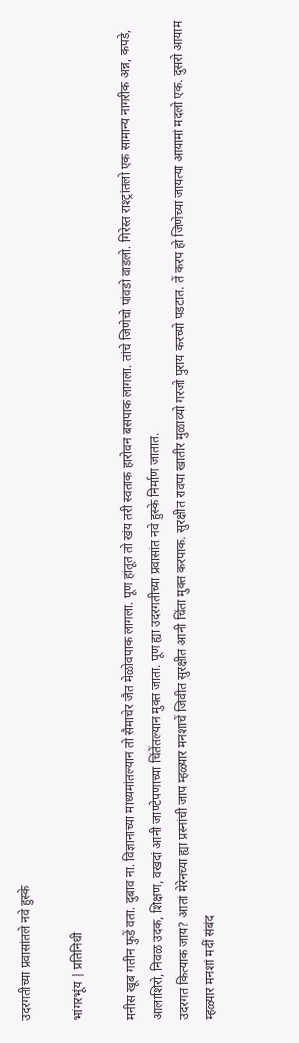उदरगतीच्या प्रवासांतले नवे हुस्के

भांगरभूंय | प्रतिनिधी

मनीस खूब गतीन फुडें वता. दुबाव ना. विज्ञानाच्या माध्यमांतल्यान तो सैमाचेर जैत मेळोवपाक लागला. पूण हांतूत तो खंय तरी स्वताक हारोवन बसपाक लागला. तांचे जिणेचो पांवडो वाडलो. गिरेस्त राश्ट्रांतलो एक सामान्य नागरीक अन्न, कपडे, आलाशिरो, निवळ उदक, शिक्षण, वखदां आनी जाण्टेपणाच्या चिंतेंतल्यान मुक्त जाता. पूण ह्या उदरगतीच्या प्रवासांत नवे हुस्के निर्माण जातात.
उदरगत कित्याक जाय? आतां मेरेनच्या ह्या प्रस्नांची जाप म्हळ्यार मनशाचें जिवीत सुरक्षीत आनी चिंता मुक्त करपाक. सुरक्षीत रावपा खातीर मुळाव्यो गरजो पुराय करच्यो पडटात. तें करप हो जिणेच्या जायत्या आयामां मदलो एक. दुसरो आयाम म्हळ्यार मनशां मदीं संबंद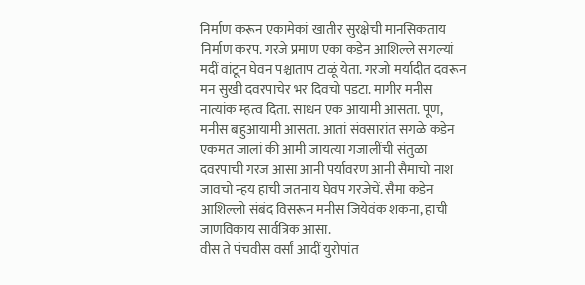निर्माण करून एकामेकां खातीर सुरक्षेची मानसिकताय निर्माण करप. गरजे प्रमाण एका कडेन आशिल्ले सगल्यां मदीं वांटून घेवन पश्चाताप टाळूं येता. गरजो मर्यादीत दवरून मन सुखी दवरपाचेर भर दिवचो पडटा. मागीर मनीस नात्यांक म्हत्व दिता. साधन एक आयामी आसता. पूण, मनीस बहुआयामी आसता. आतां संवसारांत सगळे कडेन एकमत जालां की आमी जायत्या गजालींची संतुळा दवरपाची गरज आसा आनी पर्यावरण आनी सैमाचो नाश जावचो न्हय हाची जतनाय घेवप गरजेचें. सैमा कडेन आशिल्लो संबंद विसरून मनीस जियेवंक शकना, हाची जाणविकाय सार्वत्रिक आसा.
वीस ते पंचवीस वर्सां आदीं युरोपांत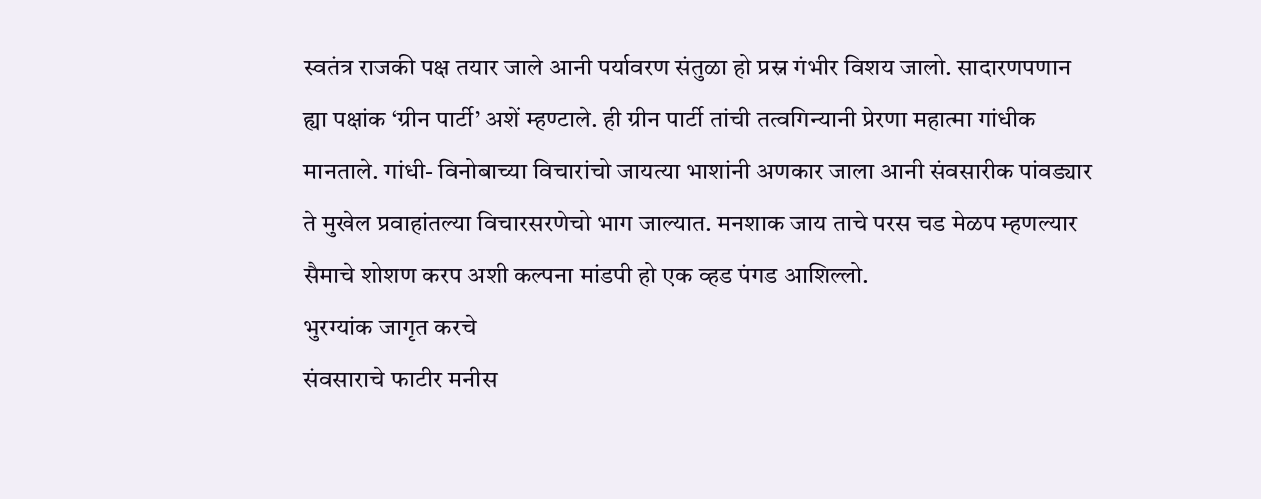स्वतंत्र राजकी पक्ष तयार जाले आनी पर्यावरण संतुळा हो प्रस्न गंभीर विशय जालो. सादारणपणान ह्या पक्षांक ‘ग्रीन पार्टी’ अशें म्हण्टाले. ही ग्रीन पार्टी तांची तत्वगिन्यानी प्रेरणा महात्मा गांधीक मानताले. गांधी- विनोबाच्या विचारांचो जायत्या भाशांनी अणकार जाला आनी संवसारीक पांवड्यार ते मुखेल प्रवाहांतल्या विचारसरणेचो भाग जाल्यात. मनशाक जाय ताचे परस चड मेळप म्हणल्यार सैमाचे शोशण करप अशी कल्पना मांडपी हो एक व्हड पंगड आशिल्लो.
भुरग्यांक जागृत करचे
संवसाराचे फाटीर मनीस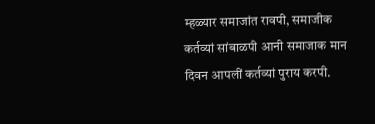म्हळ्यार समाजांत रावपी, समाजीक कर्तव्यां सांबाळपी आनी समाजाक मान दिवन आपलीं कर्तव्यां पुराय करपी.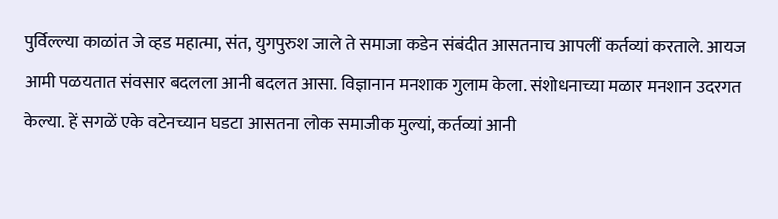पुर्विल्ल्या काळांत जे व्हड महात्मा, संत, युगपुरुश जाले ते समाजा कडेन संबंदीत आसतनाच आपलीं कर्तव्यां करताले. आयज आमी पळयतात संवसार बदलला आनी बदलत आसा. विज्ञानान मनशाक गुलाम केला. संशोधनाच्या मळार मनशान उदरगत केल्या. हें सगळें एके वटेनच्यान घडटा आसतना लोक समाजीक मुल्यां, कर्तव्यां आनी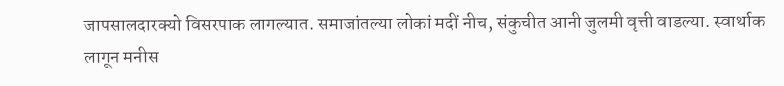जापसालदारक्यो विसरपाक लागल्यात. समाजांतल्या लोकां मदीं नीच, संकुचीत आनी जुलमी वृत्ती वाडल्या. स्वार्थाक लागून मनीस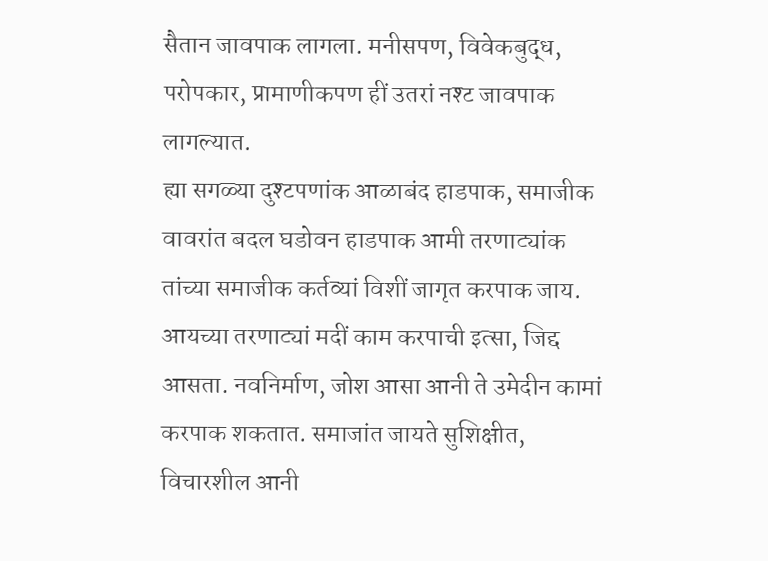सैतान जावपाक लागला. मनीसपण, विवेकबुद्ध, परोपकार, प्रामाणीकपण हीं उतरां नश्ट जावपाक लागल्यात.
ह्या सगळ्या दुश्टपणांक आळाबंद हाडपाक, समाजीक वावरांत बदल घडोवन हाडपाक आमी तरणाट्यांक तांच्या समाजीक कर्तव्यां विशीं जागृत करपाक जाय. आयच्या तरणाट्यां मदीं काम करपाची इत्सा, जिद्द आसता. नवनिर्माण, जोश आसा आनी ते उमेदीन कामां करपाक शकतात. समाजांत जायते सुशिक्षीत, विचारशील आनी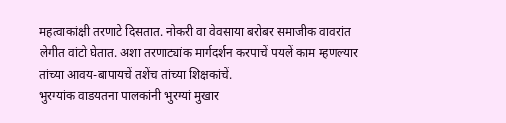महत्वाकांक्षी तरणाटे दिसतात. नोकरी वा वेवसाया बरोबर समाजीक वावरांत लेगीत वांटो घेतात. अशा तरणाट्यांक मार्गदर्शन करपाचें पयलें काम म्हणल्यार तांच्या आवय-बापायचें तशेंच तांच्या शिक्षकांचें.
भुरग्यांक वाडयतना पालकांनी भुरग्यां मुखार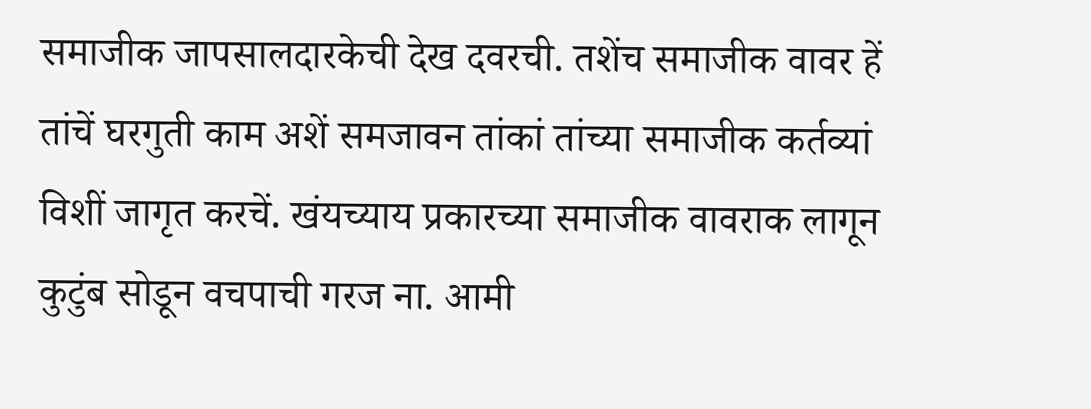समाजीक जापसालदारकेची देख दवरची. तशेंच समाजीक वावर हें तांचें घरगुती काम अशें समजावन तांकां तांच्या समाजीक कर्तव्यां विशीं जागृत करचें. खंयच्याय प्रकारच्या समाजीक वावराक लागून कुटुंब सोडून वचपाची गरज ना. आमी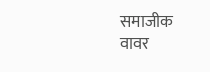समाजीक वावर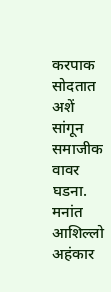करपाक सोदतात अशें सांगून समाजीक वावर घडना. मनांत आशिल्लो अहंकार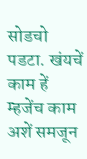सोडचो पडटा. खंयचें काम हें म्हजेंच काम अशें समजून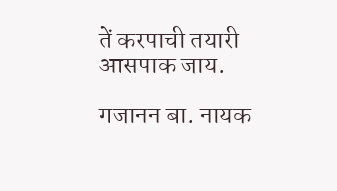तें करपाची तयारी आसपाक जाय.

गजानन बा. नायक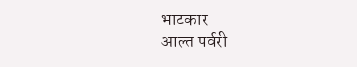भाटकार
आल्त पर्वरी